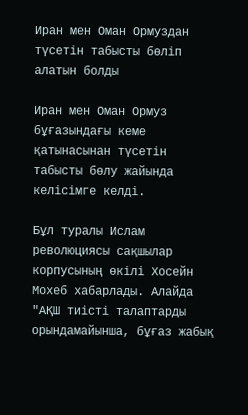Иран мен Оман Ормуздан түсетін табысты бөліп алатын болды

Иран мен Оман Ормуз бұғазындағы кеме қатынасынан түсетін табысты бөлу жайында келісімге келді.

Бұл туралы Ислам революциясы сақшылар корпусының өкілі Хосейн Мохеб хабарлады. Алайда "АҚШ тиісті талаптарды орындамайынша, бұғаз жабық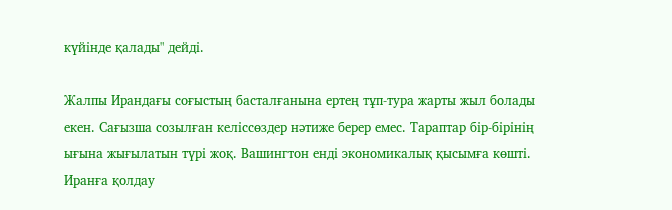күйінде қалады" дейді.

Жалпы Ирандағы соғыстың басталғанына ертең тұп-тура жарты жыл болады екен. Сағызша созылған келіссөздер нәтиже берер емес. Тараптар бір-бірінің ығына жығылатын түрі жоқ. Вашингтон енді экономикалық қысымға көшті. Иранға қолдау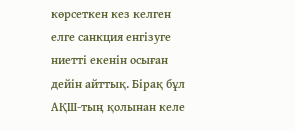көрсеткен кез келген елге санкция енгізуге ниетті екенін осыған дейін айттық. Бірақ бұл АҚШ-тың қолынан келе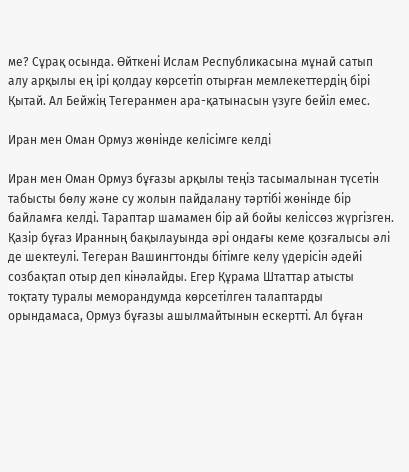ме? Сұрақ осында. Өйткені Ислам Республикасына мұнай сатып алу арқылы ең ірі қолдау көрсетіп отырған мемлекеттердің бірі Қытай. Ал Бейжің Тегеранмен ара-қатынасын үзуге бейіл емес.

Иран мен Оман Ормуз жөнінде келісімге келді

Иран мен Оман Ормуз бұғазы арқылы теңіз тасымалынан түсетін табысты бөлу және су жолын пайдалану тәртібі жөнінде бір байламға келді. Тараптар шамамен бір ай бойы келіссөз жүргізген. Қазір бұғаз Иранның бақылауында әрі ондағы кеме қозғалысы әлі де шектеулі. Тегеран Вашингтонды бітімге келу үдерісін әдейі созбақтап отыр деп кінәлайды. Егер Құрама Штаттар атысты тоқтату туралы меморандумда көрсетілген талаптарды орындамаса, Ормуз бұғазы ашылмайтынын ескертті. Ал бұған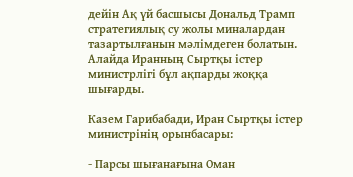дейін Ақ үй басшысы Дональд Трамп стратегиялық су жолы миналардан тазартылғанын мәлімдеген болатын. Алайда Иранның Сыртқы істер министрлігі бұл ақпарды жоққа шығарды.

Казем Гарибабади, Иран Сыртқы істер министрінің орынбасары:

- Парсы шығанағына Оман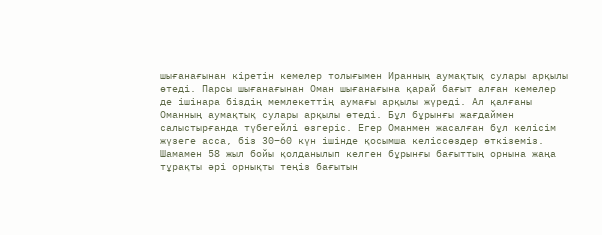шығанағынан кіретін кемелер толығымен Иранның аумақтық сулары арқылы өтеді. Парсы шығанағынан Оман шығанағына қарай бағыт алған кемелер де ішінара біздің мемлекеттің аумағы арқылы жүреді. Ал қалғаны Оманның аумақтық сулары арқылы өтеді. Бұл бұрынғы жағдаймен салыстырғанда түбегейлі өзгеріс. Егер Оманмен жасалған бұл келісім жүзеге асса, біз 30–60 күн ішінде қосымша келіссөздер өткіземіз. Шамамен 58 жыл бойы қолданылып келген бұрынғы бағыттың орнына жаңа тұрақты әрі орнықты теңіз бағытын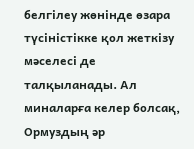белгілеу жөнінде өзара түсіністікке қол жеткізу мәселесі де талқыланады. Ал миналарға келер болсақ, Ормуздың әр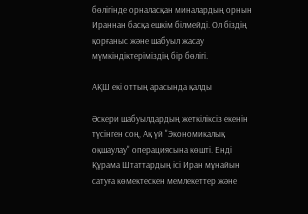бөлігінде орналасқан миналардың орнын Ираннан басқа ешкім білмейді. Ол біздің қорғаныс және шабуыл жасау мүмкіндіктеріміздің бір бөлігі.

АҚШ екі оттың арасында қалды

Әскери шабуылдардың жеткіліксіз екенін түсінген соң, Ақ үй "Экономикалық оқшаулау" операциясына көшті. Енді Құрама Штаттардың ісі Иран мұнайын сатуға көмектескен мемлекеттер және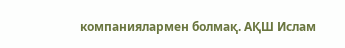компаниялармен болмақ. АҚШ Ислам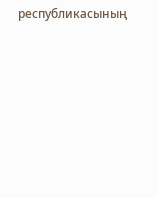республикасының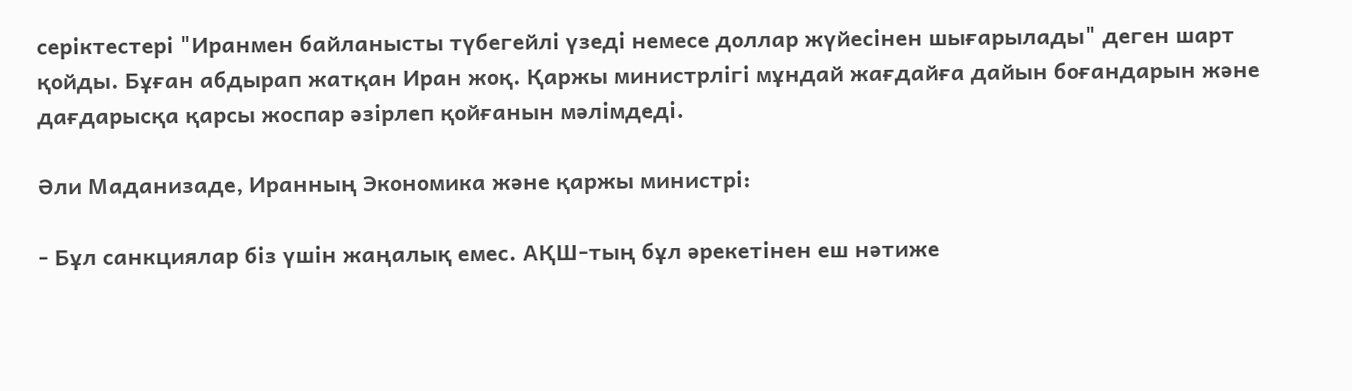серіктестері "Иранмен байланысты түбегейлі үзеді немесе доллар жүйесінен шығарылады" деген шарт қойды. Бұған абдырап жатқан Иран жоқ. Қаржы министрлігі мұндай жағдайға дайын боғандарын және дағдарысқа қарсы жоспар әзірлеп қойғанын мәлімдеді.

Әли Маданизаде, Иранның Экономика және қаржы министрі:

- Бұл санкциялар біз үшін жаңалық емес. АҚШ-тың бұл әрекетінен еш нәтиже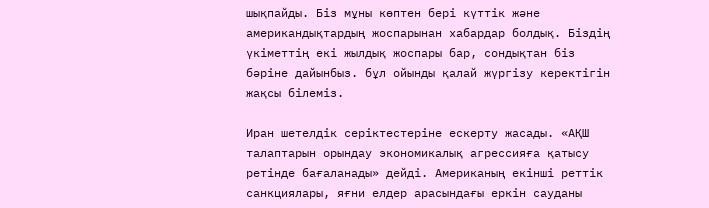шықпайды. Біз мұны көптен бері күттік және американдықтардың жоспарынан хабардар болдық. Біздің үкіметтің екі жылдық жоспары бар, сондықтан біз бәріне дайынбыз. бұл ойынды қалай жүргізу керектігін жақсы білеміз.

Иран шетелдік серіктестеріне ескерту жасады. «АҚШ талаптарын орындау экономикалық агрессияға қатысу ретінде бағаланады» дейді. Американың екінші реттік санкциялары, яғни елдер арасындағы еркін сауданы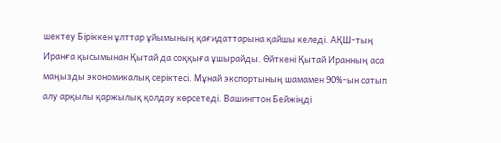шектеу Біріккен ұлттар ұйымының қағидаттарына қайшы келеді. АҚШ-тың Иранға қысымынан Қытай да соққыға ұшырайды. Өйткені Қытай Иранның аса маңызды экономикалық серіктесі. Мұнай экспортының шамамен 90%-ын сатып алу арқылы қаржылық қолдау көрсетеді. Вашингтон Бейжіңді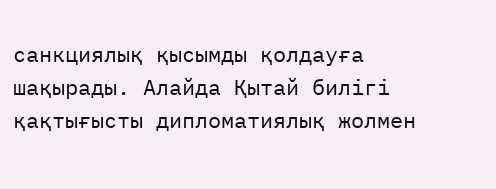санкциялық қысымды қолдауға шақырады. Алайда Қытай билігі қақтығысты дипломатиялық жолмен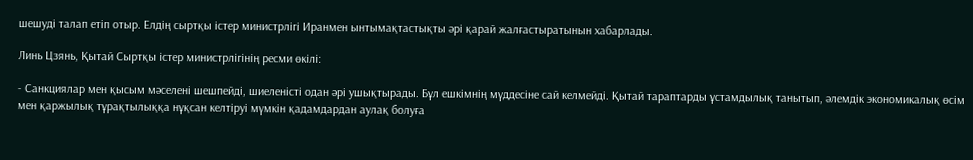шешуді талап етіп отыр. Елдің сыртқы істер министрлігі Иранмен ынтымақтастықты әрі қарай жалғастыратынын хабарлады.

Линь Цзянь, Қытай Сыртқы істер министрлігінің ресми өкілі:

- Санкциялар мен қысым мәселені шешпейді, шиеленісті одан әрі ушықтырады. Бұл ешкімнің мүддесіне сай келмейді. Қытай тараптарды ұстамдылық танытып, әлемдік экономикалық өсім мен қаржылық тұрақтылыққа нұқсан келтіруі мүмкін қадамдардан аулақ болуға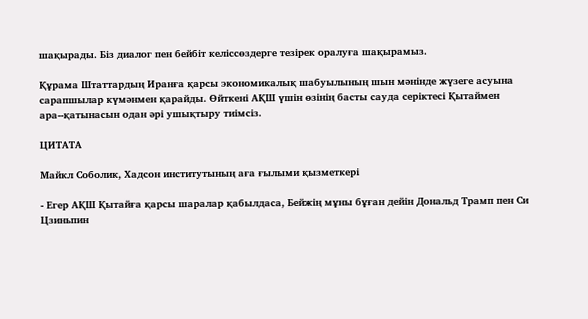шақырады. Біз диалог пен бейбіт келіссөздерге тезірек оралуға шақырамыз.

Құрама Штаттардың Иранға қарсы экономикалық шабуылының шын мәнінде жүзеге асуына сарапшылар күмәнмен қарайды. Өйткені АҚШ үшін өзінің басты сауда серіктесі Қытаймен ара--қатынасын одан әрі ушықтыру тиімсіз.

ЦИТАТА

Майкл Соболик, Хадсон институтының аға ғылыми қызметкері

- Егер АҚШ Қытайға қарсы шаралар қабылдаса, Бейжің мұны бұған дейін Дональд Трамп пен Си Цзиньпин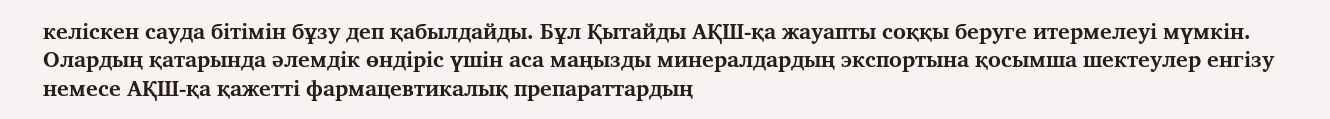келіскен сауда бітімін бұзу деп қабылдайды. Бұл Қытайды АҚШ-қа жауапты соққы беруге итермелеуі мүмкін. Олардың қатарында әлемдік өндіріс үшін аса маңызды минералдардың экспортына қосымша шектеулер енгізу немесе АҚШ-қа қажетті фармацевтикалық препараттардың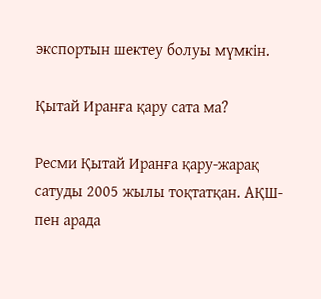экспортын шектеу болуы мүмкін.

Қытай Иранға қару сата ма?

Ресми Қытай Иранға қару-жарақ сатуды 2005 жылы тоқтатқан. АҚШ-пен арада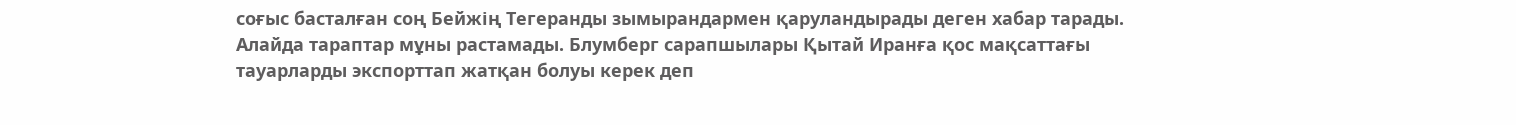соғыс басталған соң Бейжің Тегеранды зымырандармен қаруландырады деген хабар тарады. Алайда тараптар мұны растамады. Блумберг сарапшылары Қытай Иранға қос мақсаттағы тауарларды экспорттап жатқан болуы керек деп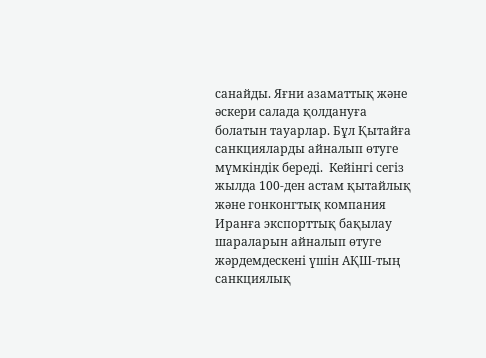санайды. Яғни азаматтық және әскери салада қолдануға болатын тауарлар. Бұл Қытайға санкцияларды айналып өтуге мүмкіндік береді.  Кейінгі сегіз жылда 100-ден астам қытайлық және гонконгтық компания Иранға экспорттық бақылау шараларын айналып өтуге жәрдемдескені үшін АҚШ-тың санкциялық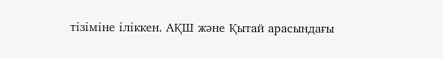тізіміне іліккен. АҚШ және Қытай арасындағы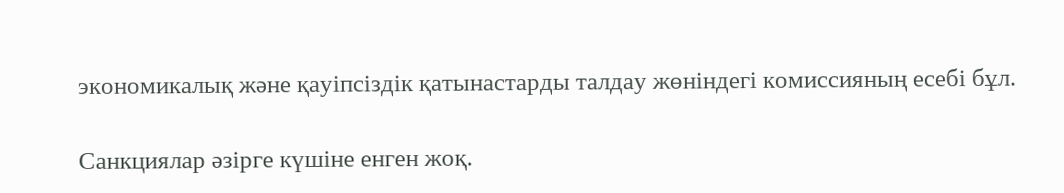экономикалық және қауіпсіздік қатынастарды талдау жөніндегі комиссияның есебі бұл.

Санкциялар әзірге күшіне енген жоқ.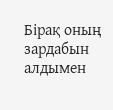Бірақ оның зардабын алдымен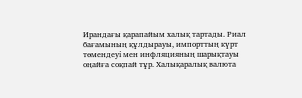Ирандағы қарапайым халық тартады. Риал бағамының құлдырауы, импорттың күрт төмендеуі мен инфляцияның шарықтауы оңайға соқпай тұр. Халықаралық валюта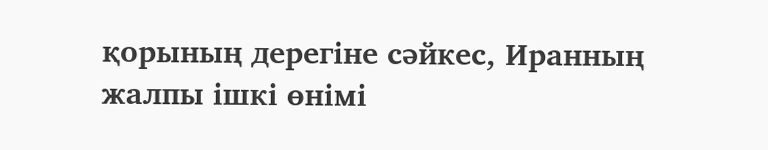қорының дерегіне сәйкес, Иранның жалпы ішкі өнімі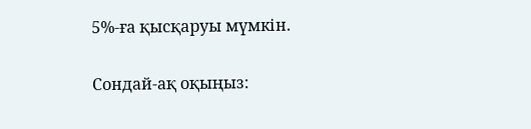5%-ға қысқаруы мүмкін.

Сондай-ақ оқыңыз: